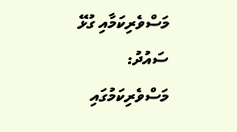މަސްވެރިކަމާއި ގުޅޭ
ސައުދު: މަސްވެރިކަމުގައި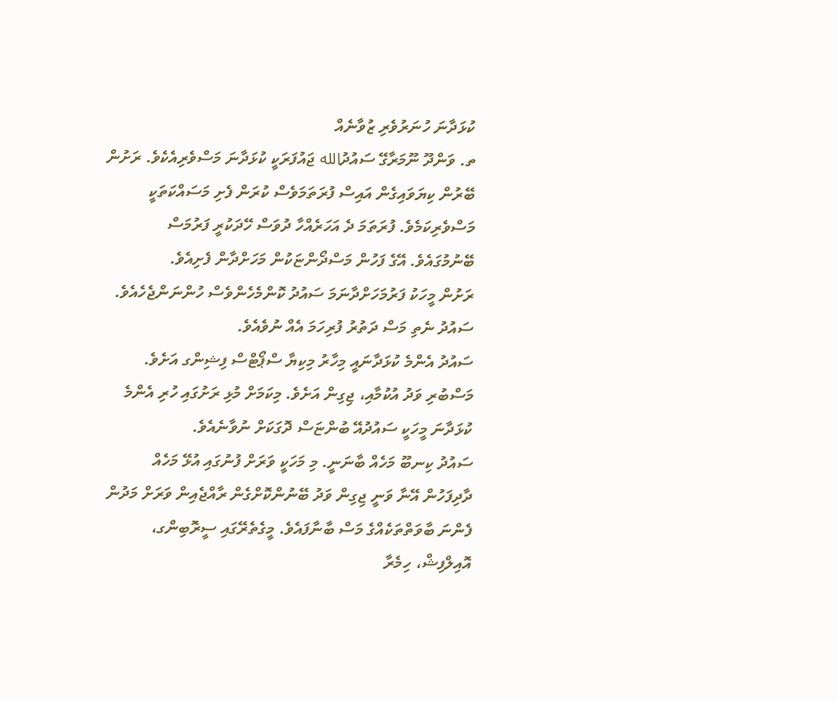ކުޅަދާނަ ހުނަރުވެރި ޒުވާނެއް
ތ. ވަންދޫ ނޫމަރާގޭ ސައުދުالله ޖައުފަރަކީ ކުޅަދާނަ މަސްވެރިއެކެވެ. ރަށުން ބޭރުން ކިޔަވައިގެން އައިސް ފުރަތަމަވެސް ކުރަން ފެށި މަސައްކަތަކީ މަސްވެރިކަމެވެ. ފުރަތަމަ ދެ އަހަރެއްހާ ދުވަސް ހޭދަކުރީ ފަރުމަސް ބޭނުމުގައެވެ. އޭގެ ފަހުން މަސްދޯންޏަކުން މަހަށްދާން ފެށިއެވެ.
ރަށުން މީހަކު ފަރުމަހަށްދާނަމަ ސައުދު ކޮންމެހެންވެސް ހުންނަންޖެހެއެވެ. ސައުދު ނެތި މަސް ދަތުރު ފުރިހަމަ އެއް ނުވެއެވެ.
ސައުދު އެންމެ ކުޅަދާނައީ މިހާރު މިކިޔާ ސްޕޯޓްސް ފިޝިންގ އަށެވެ. މަސްބުރި ވަދު އުކުމާއި، ޖިގިން އަށެވެ. މިކަމަށް މުޅި ރަށުގައި ހުރި އެންމެ ކުޅަދާނަ މީހަކީ ސައުދުއޭ ބުންޏަސް ދޮގަކަށް ނުވާނެއެވެ.
ސައުދު ކިނބޫ މަހެއް ބާނަނީ. މި މަހަކީ ވަރަށް ފުނުގައި އުޅޭ މަހެއް
ދާދިފަހުން އޭނާ ވަނީ ޖިގިން ވަދު ބޭނުންކޮށްގެން ރާއްޖެއިން ވަރަށް މަދުން ފެންނަ ބާވަތްތަކެއްގެ މަސް ބާނާފައެވެ. މީގެތެރޭގައި ސީރޮބިންގ، އޮއިލްފިޝް، ހިމެރާ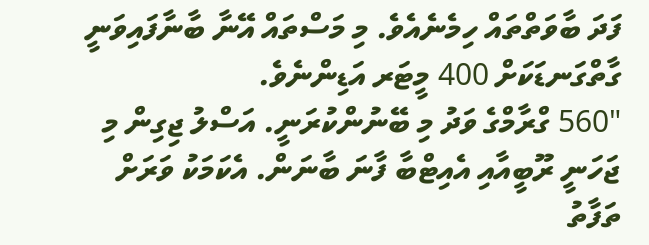ފަދަ ބާވަތްތައް ހިމެނެއެވެ. މި މަސްތައް އޭނާ ބާނާފައިވަނީ ގާތްގަނޑަކަށް 400 މީޓަރ އަޑިންނެވެ.
"560 ގްރާމްގެ ވަދު މި ބޭނުންކުރަނީ. އަސްލު ޖިގިން މި ޖަހަނީ ރޫބީއާއި އެއިޓްބާ ފާނަ ބާނަން. އެކަމަކު ވަރަށް ތަފާތު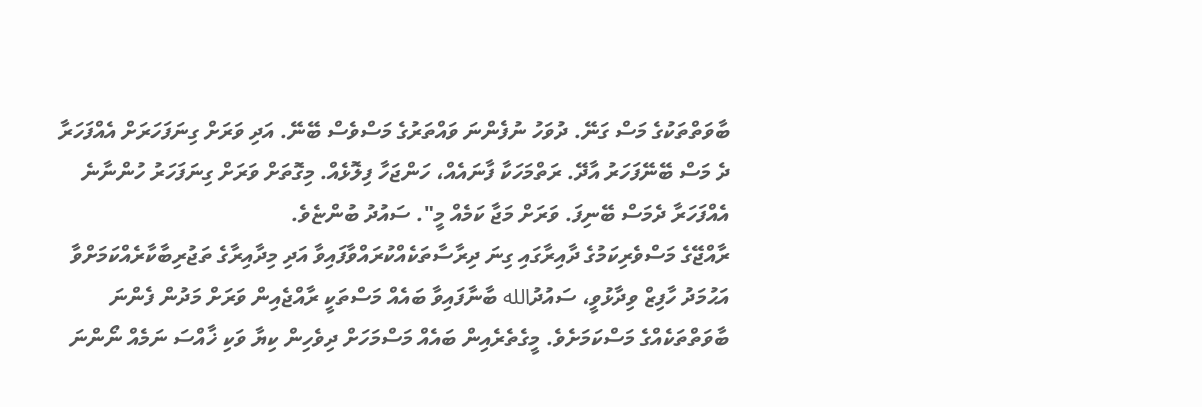ބާވަތްތަކުގެ މަސް ގަނޭ. ދުވަހު ނުފެންނަ ވައްތަރުގެ މަސްވެސް ބޭނޭ. އަދި ވަރަށް ގިނަފަހަރަށް އެއްފަހަރާ ދެ މަސް ބޭނޭފަހަރު އާދޭ. ރަތްމަހަކާ ފާނައެއް، ހަންޖަހާ ފިލޮޅެއް. މިގޮތަށް ވަރަށް ގިނަފަހަރު ހުންނާނެ އެއްފަހަރާ ދެމަސް ބޭނިފަ. ވަރަށް މަޖާ ކަމެއް މީ". ސައުދު ބުންޏެވެ.
ރާއްޖޭގެ މަސްވެރިކަމުގެ ދާއިރާގައި ގިނަ ދިރާސާތަކެއްކުރައްވާފައިވާ އަދި މިދާއިރާގެ ތަޖުރިބާކާރެއްކަމަށްވާ އަޙުމަދު ހާފިޒް ވިދާޅުވީ، ސައުދުالله ބާނާފައިވާ ބައެއް މަސްތަކީ ރާއްޖެއިން ވަރަށް މަދުން ފެންނަ ބާވަތްތަކެއްގެ މަސްކަމަށެވެ. މީގެތެރެއިން ބައެއް މަސްމަހަށް ދިވެހިން ކިޔާ ވަކި ޚާއްސަ ނަމެއް ނޯންނަ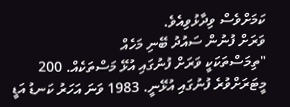ކަމަށްވެސް ވިދާޅުވިއެވެ.
ވަރަށް ފުނުން ސައުދު ބޭނި މަހެއް
"ތިމަސްތަކަކީ ވަރަށް ފުނުގައި އުޅޭ މަސްތަކެއް. 200 މީޓަރަށްވުރެ ފުނުގައި އުޅޭނީ. 1983 ވަނަ އަހަރު ކަނޑު އަޑީ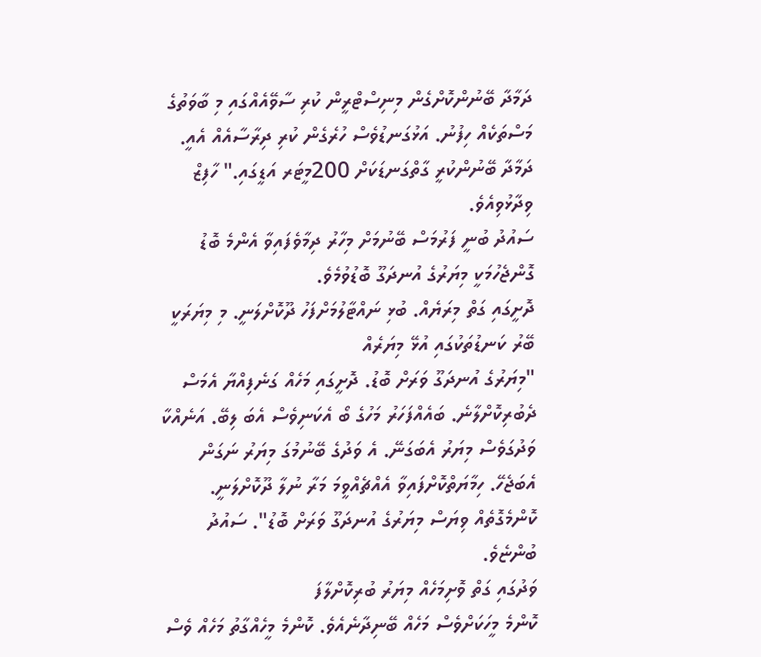ދަމާދާ ބޭނުންކޮށްގެން މިނިސްޓްރީން ކުރި ސާވޭއެއްގައި މި ބާވަތުގެ މަސްތަކެއް ހިފުނު. އަޅުގަނޑުވެސް ހުރެގެން ކުރި ދިރާސާއެއް އެއީ. ދަމާދާ ބޭނުންކުރީ ގާތްގަނޑަކަށް 200މީޓަރ އަޑީގައި." ހާފިޒް ވިދާޅުވިއެވެ.
ސައުދު ބުނީ ފަރުމަސް ބޭނުމަށް މިހާރު ދިމާވެފައިވާ އެންމެ ބޮޑު ގޮންޖެހުމަކީ މިޔަރުގެ އުނދަގޫ ބޮޑުވުމެވެ.
ދޮށީގައި ގަތް މިރަޔެއް. ބުޅި ނައްޓާލުމަށްފަހު ދޫކޮށްލަނީ. މި މިޔަރަކީ ބޭރު ކަނޑުތަކުގައި އުޅޭ މިޔަރެއް
"މިޔަރުގެ އުނދަގޫ ވަރަށް ބޮޑު. ދޮށީގައި މަހެއް ގަނެފިއްޔާ އެމަސް ދެބުރިކޮށްލާނެ. ބައެއްފަހަރު މަހުގެ ބޯ އެކަނިވެސް އެބަ ލިބޭ. އަނެއްކާ ވަދުގަވެސް މިޔަރު އެބަގަނޭ. އެ ވަދުގެ ބޭނުމުގަ މިޔަރު ނަގަން އެބަޖެހޭ. ހިމާޔަތްކޮށްފައިވާ އެއްޗެއްވީމަ މަރާ ނުލާ ދޫކޮށްލަނީ. ކޮންމެގޮތެއް ވިޔަސް މިޔަރުގެ އުނދަގޫ ވަރަށް ބޮޑު". ސައުދު ބުންޏެވެ.
ވަދުގައި ގަތް ވޮށިމަހެއް މިޔަރު ބުރިކޮށްލާފަ
ކޮންމެ މީހަކަށްވެސް މަހެއް ބޭނިދާނެއެވެ. ކޮންމެ މީހެއްގާތު މަހެއް ވެސް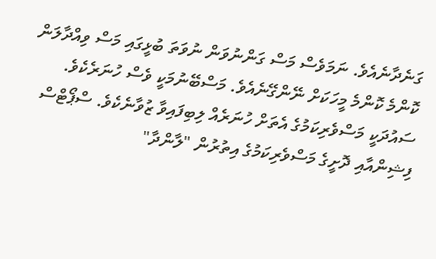ގަނެދާނެއެވެ. ނަމަވެސް މަސް ގަންނުވަން ނުވަތަ ބުޅީގައި މަސް ވިއްދާލަން ކޮންމެ ކޮންމެ މީހަކަށް ނޭންގޭނެއެވެ. މަސްބޭނުމަކީ ވެސް ހުނަރެކެވެ. ސައުދަކީ މަސްވެރިކަމުގެ އެތަށް ހުނަރެއް ލިބިފައިވާ ޒުވާނެކެވެ. ސްޕޯޓްސް ފިޝިންއާއި ދޮށީގެ މަސްވެރިކަމުގެ އިތުރުން "ލާންދާ"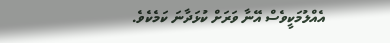އެއްލުމަކީވެސް އޭނާ ވަރަށް ކުޅަދާނަ ކަމެކެވެ.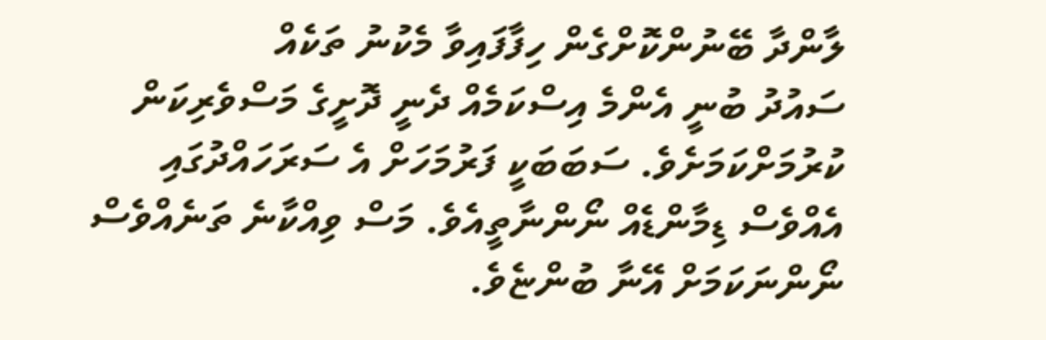ލާންދާ ބޭނުންކޮށްގެން ހިފާފައިވާ މެކުނު ތަކެއް
ސައުދު ބުނީ އެންމެ އިސްކަމެއް ދެނީ ދޮށީގެ މަސްވެރިކަން ކުރުމަށްކަމަށެވެ. ސަބަބަކީ ފަރުމަހަށް އެ ސަރަހައްދުގައި އެއްވެސް ޑިމާންޑެއް ނޯންނާތީއެވެ. މަސް ވިއްކާނެ ތަނެއްވެސް ނޯންނަކަމަށް އޭނާ ބުންޏެވެ.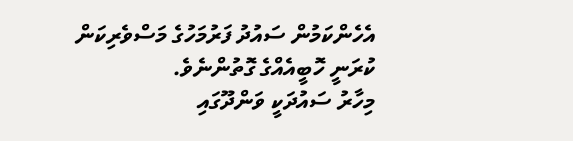އެހެންކަމުން ސައުދު ފަރުމަހުގެ މަސްވެރިކަން ކުރަނީ ހޮބީއެއްގެ ގޮތުންނެވެ.
މިހާރު ސައުދަކީ ވަންދޫގައި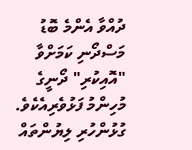ދުއްވާ އެންމެ ބޮޑު މަސްދޯނި ކަމަށްވާ "އޮއިކުރި" ދޯނީގެ މުހިންމު ފަޅުވެރިއެކެވެ.
ގުޅުންހުރި ލިޔުންތައް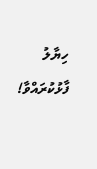ހިޔާލު ފާޅުކުރައްވާ!